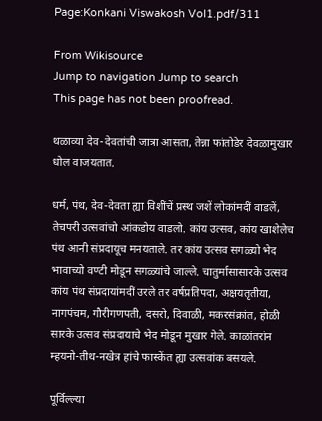Page:Konkani Viswakosh Vol1.pdf/311

From Wikisource
Jump to navigation Jump to search
This page has not been proofread.

थळाव्या देव-देवतांची जात्रा आसता, तेन्ना फांतोडेर देवळामुखार धोल वाजयतात.

धर्म, पंथ, देव-देवता ह्या विशींचें प्रस्थ जशें लोकांमदीं वाडलें, तेचपरी उत्सवांचो आंकडोय वाडलो. कांय उत्सव, कांय खाशेलेच पंथ आनी संप्रदायूच मनयताले. तर कांय उत्सव सगळ्यो भेद भावाच्यो वण्टी मोडून सगळ्यांचे जाल्ले. चातुर्मासासारके उत्सव कांय पंथ संप्रदायांमदीं उरले तर वर्षप्रतिपदा, अक्षयतृतीया, नागपंचम, गौरीगणपती, दसरो, दिवाळी, मकरसंक्रांत, होळी सारके उत्सव संप्रदायाचे भेद मोडून मुखार गेले. काळांतरांन म्हयनो-तीथ-नखेत्र हांचे फास्केंत ह्या उत्सवांक बसयले.

पूर्विल्ल्या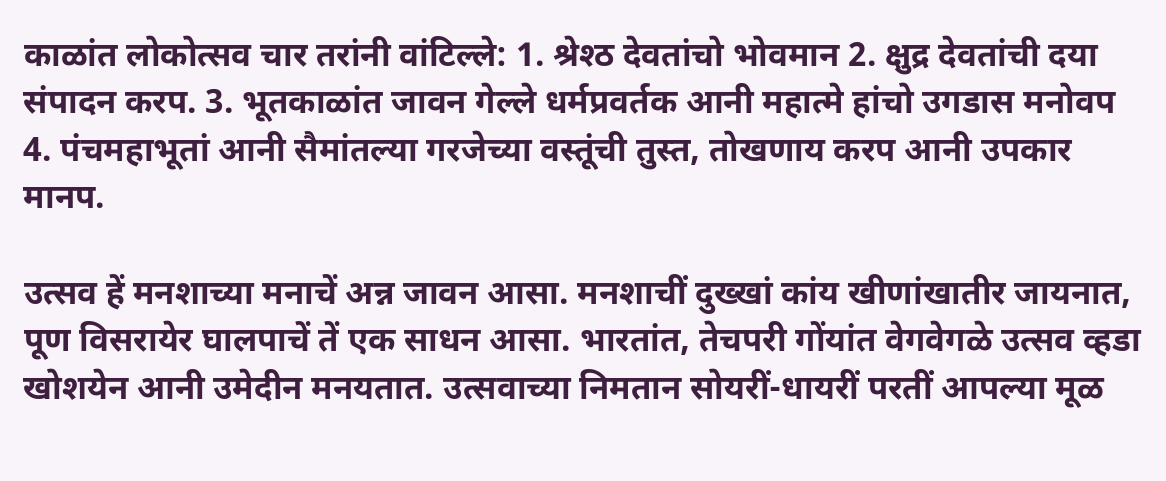काळांत लोकोत्सव चार तरांनी वांटिल्ले: 1. श्रेश्ठ देवतांचो भोवमान 2. क्षुद्र देवतांची दया संपादन करप. 3. भूतकाळांत जावन गेल्ले धर्मप्रवर्तक आनी महात्मे हांचो उगडास मनोवप 4. पंचमहाभूतां आनी सैमांतल्या गरजेच्या वस्तूंची तुस्त, तोखणाय करप आनी उपकार मानप.

उत्सव हें मनशाच्या मनाचें अन्न जावन आसा. मनशाचीं दुख्खां कांय खीणांखातीर जायनात, पूण विसरायेर घालपाचें तें एक साधन आसा. भारतांत, तेचपरी गोंयांत वेगवेगळे उत्सव व्हडा खोशयेन आनी उमेदीन मनयतात. उत्सवाच्या निमतान सोयरीं-धायरीं परतीं आपल्या मूळ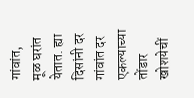गांवांत, मूळ घरांत येतात. ह्या दिसांनी दर गांवांत दर एकल्याच्या तोंडार खोशयेचीं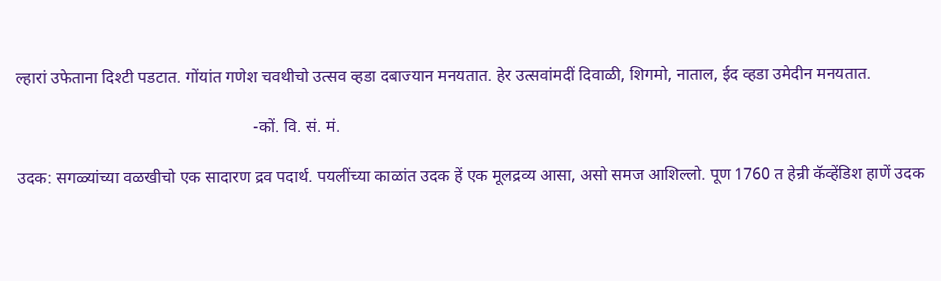ल्हारां उफेताना दिश्टी पडटात. गोंयांत गणेश चवथीचो उत्सव व्हडा दबाज्यान मनयतात. हेर उत्सवांमदीं दिवाळी, शिगमो, नाताल, ईद व्हडा उमेदीन मनयतात.

                                                         -कों. वि. सं. मं.

उदक: सगळ्यांच्या वळखीचो एक सादारण द्रव पदार्थ. पयलींच्या काळांत उदक हें एक मूलद्रव्य आसा, असो समज आशिल्लो. पूण 1760 त हेन्री कॅव्हेंडिश हाणें उदक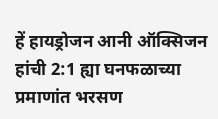हें हायड्रोजन आनी ऑक्सिजन हांची 2:1 ह्या घनफळाच्या प्रमाणांत भरसण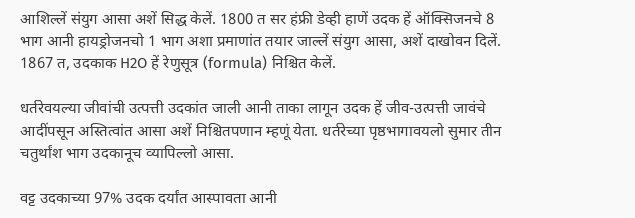आशिल्लें संयुग आसा अशें सिद्ध केलें. 1800 त सर हंफ्री डेव्ही हाणें उदक हें ऑक्सिजनचे 8 भाग आनी हायड्रोजनचो 1 भाग अशा प्रमाणांत तयार जाल्लें संयुग आसा, अशें दाखोवन दिलें. 1867 त, उदकाक H2O हें रेणुसूत्र (formula) निश्चित केलें.

धर्तरेवयल्या जीवांची उत्पत्ती उदकांत जाली आनी ताका लागून उदक हें जीव-उत्पत्ती जावंचे आदींपसून अस्तित्वांत आसा अशें निश्चितपणान म्हणूं येता. धर्तरेच्या पृष्ठभागावयलो सुमार तीन चतुर्थांश भाग उदकानूच व्यापिल्लो आसा.

वट्ट उदकाच्या 97% उदक दर्यांत आस्पावता आनी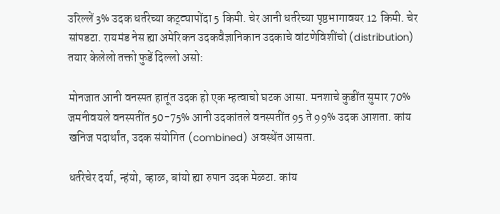उरिल्लें 3% उदक धर्तरेच्या कट्ट्यापोंदा 5 किमी. चेर आनी धर्तरेच्या पृष्ठभागावयर 12 किमी. चेर सांपडटा. रायमंड नेस ह्या अमेरिकन उदकवैज्ञानिकान उदकाचे वांटणेविशींचो (distribution) तयार केलेलो तक्तो फुडें दिल्लो असो:

मोनजात आनी वनस्पत हातूंत उदक हो एक म्हत्वाचो घटक आसा. मनशाचे कुडींत सुमार 70% जमनीवयले वनस्पतींत 50-75% आनी उदकांतले वनस्पतींत 95 ते 99% उदक आशता. कांय खनिज पदार्थांत, उदक संयोगित (combined) अवस्थेंत आसता.

धर्तरेचेर दर्या, न्हंयो, व्हाळ, बांयो ह्या रुपान उदक मेळटा. कांय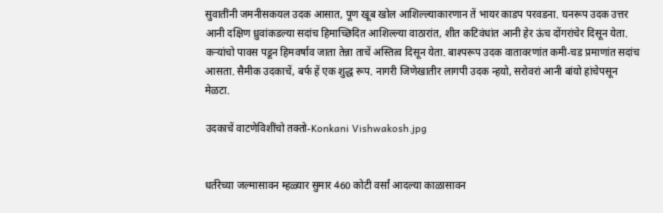सुवातींनी जमनीसकयल उदक आसात, पूण खूब खोल आशिल्ल्याकारणान तें भायर काडप परवडना. घनरूप उदक उत्तर आनी दक्षिण ध्रुवांकडल्या सदांच हिमाच्छिदित आशिल्ल्या वाठारांत, शीत कटिवंधांत आनी हेर ऊंच दोंगरांचेर दिसून येता. कऱ्यांचो पावस पडून हिमवर्षाव जाता तेन्ना ताचें अस्तित्व दिसून येता. बाश्परूप उदक वातावरणांत कमी-चड प्रमाणांत सदांच आसता. सैमीक उदकाचें, बर्फ हें एक शुद्ध रूप. नागरी जिणेखातीर लागपी उदक न्हयो, सरोवरां आनी बांयो हांचेपसून मेळटा.

उदकाचें वाटणेविशींचो तक्तो-Konkani Vishwakosh.jpg


धर्तरेच्या जल्मासावन म्हळ्यार सुमार 460 कोटी वर्सां आदल्या काळासावन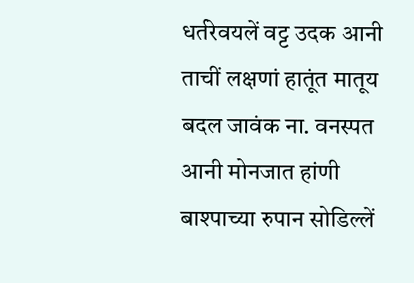धर्तरेवयलें वट्ट उदक आनी ताचीं लक्षणां हातूंत मातूय बदल जावंक ना. वनस्पत आनी मोनजात हांणी बाश्पाच्या रुपान सोडिल्लें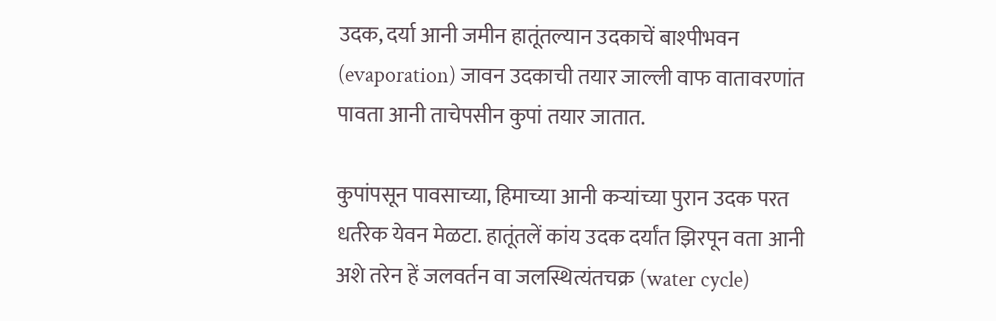उदक, दर्या आनी जमीन हातूंतल्यान उदकाचें बाश्पीभवन (evaporation) जावन उदकाची तयार जाल्ली वाफ वातावरणांत पावता आनी ताचेपसीन कुपां तयार जातात.

कुपांपसून पावसाच्या, हिमाच्या आनी कऱ्यांच्या पुरान उदक परत धर्तरेक येवन मेळटा. हातूंतलें कांय उदक दर्यांत झिरपून वता आनी अशे तरेन हें जलवर्तन वा जलस्थित्यंतचक्र (water cycle)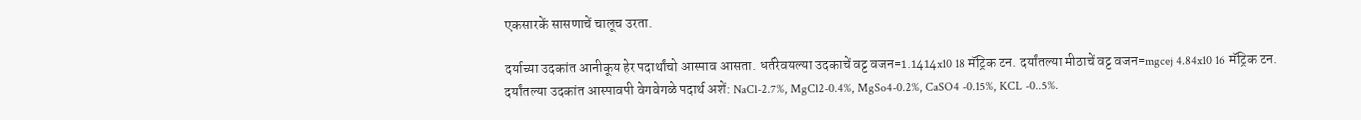एकसारकें सासणाचें चालूच उरता.

दर्याच्या उदकांत आनीकूय हेर पदार्थांचो आस्पाव आसता. धर्तरेवयल्या उदकाचें वट्ट वजन=1.1414x10 18 मॅट्रिक टन. दर्यांतल्या मीठाचें वट्ट वजन=mgcej 4.84x10 16 मॅट्रिक टन. दर्यांतल्या उदकांत आस्पावपी वेगवेगळे पदार्थ अशें: NaCl-2.7%, MgCl2-0.4%, MgSo4-0.2%, CaSO4 -0.15%, KCL -0..5%.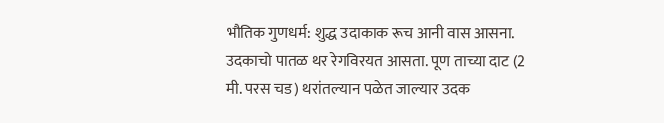भौतिक गुणधर्म: शुद्ध उदाकाक रूच आनी वास आसना. उदकाचो पातळ थर रेगविरयत आसता. पूण ताच्या दाट (2 मी. परस चड) थरांतल्यान पळेत जाल्यार उदक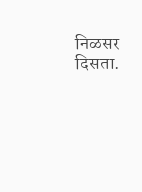निळसर दिसता.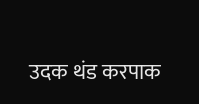उदक थंड करपाक